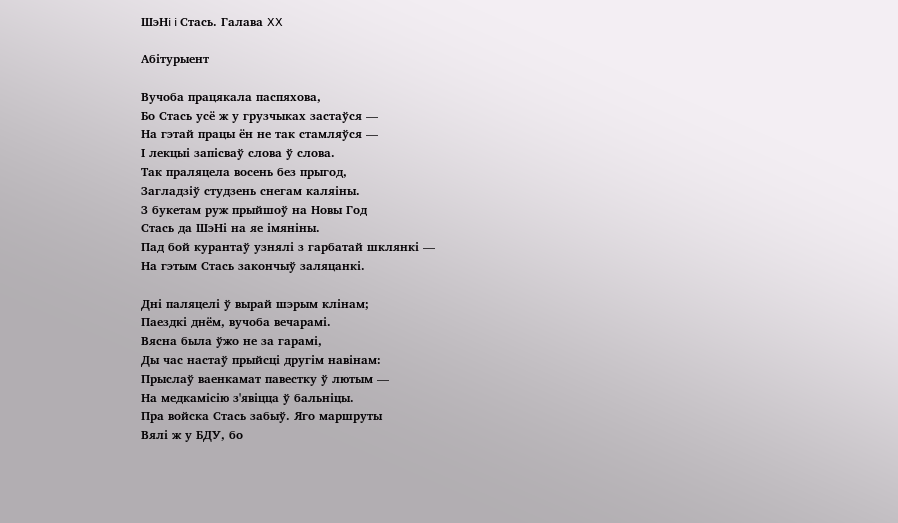ШэНi i Стась. Галава XX

Абітурыент

Вучоба працякала паспяхова,
Бо Стась усё ж у грузчыках застаўся —
На гэтай працы ён не так стамляўся —
І лекцыі запісваў слова ў слова.
Так праляцела восень без прыгод,
Загладзіў студзень снегам каляіны.
З букетам руж прыйшоў на Новы Год
Стась да ШэНі на яе імяніны.
Пад бой курантаў узнялі з гарбатай шклянкі —
На гэтым Стась закончыў заляцанкі.

Дні паляцелі ў вырай шэрым клінам;
Паездкі днём, вучоба вечарамі.
Вясна была ўжо не за гарамі,
Ды час настаў прыйсці другім навінам:
Прыслаў ваенкамат павестку ў лютым —
На медкамісію з'явіцца ў бальніцы.
Пра войска Стась забыў. Яго маршруты
Вялі ж у БДУ, бо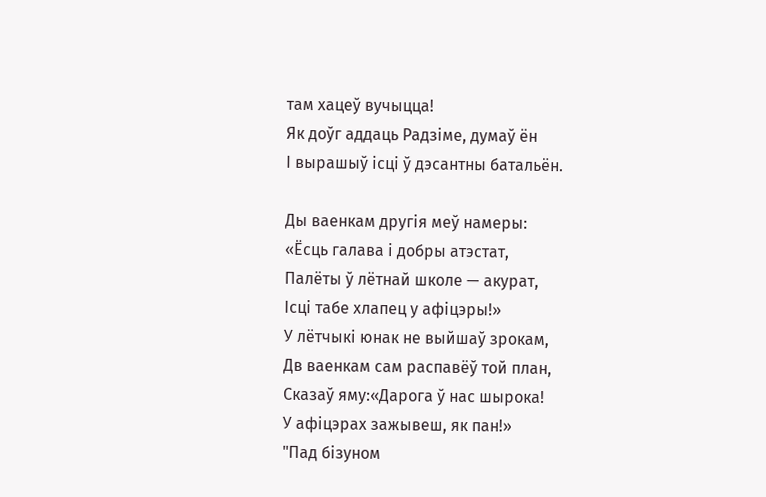там хацеў вучыцца!
Як доўг аддаць Радзіме, думаў ён
І вырашыў ісці ў дэсантны батальён.

Ды ваенкам другія меў намеры:
«Ёсць галава і добры атэстат,
Палёты ў лётнай школе — акурат,
Ісці табе хлапец у афіцэры!»
У лётчыкі юнак не выйшаў зрокам,
Дв ваенкам сам распавёў той план,
Сказаў яму:«Дарога ў нас шырока!
У афіцэрах зажывеш, як пан!»
"Пад бізуном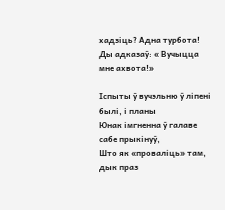хадзіць? Адна турбота!
Ды адказаў: « Вучыцца мне ахвота!»

Іспыты ў вучэльню ў ліпені былі, і планы
Юнак імгненна ў галаве сабе прыкінуў,
Што як «проваліць» там, дык праз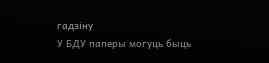гадзіну
У БДУ паперы могуць быць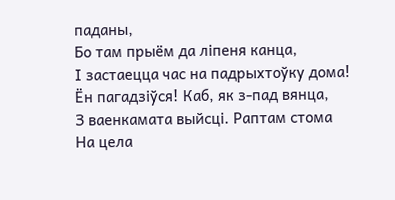паданы,
Бо там прыём да ліпеня канца,
І застаецца час на падрыхтоўку дома!
Ён пагадзіўся! Каб, як з-пад вянца,
З ваенкамата выйсці. Раптам стома
На цела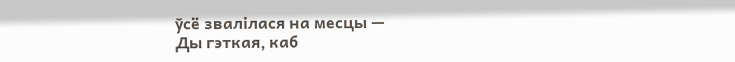ўсё звалілася на месцы —
Ды гэткая, каб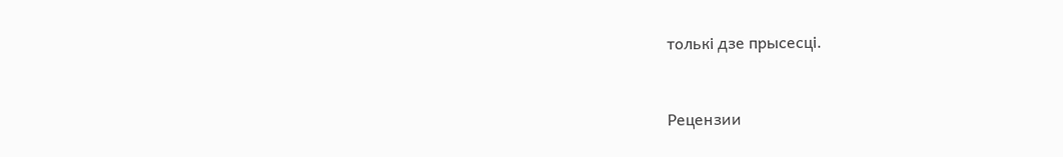толькі дзе прысесці.


Рецензии